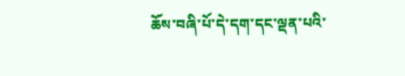ཆོས་བཞི་པོ་དེ་དག་དང་ལྡན་པའི་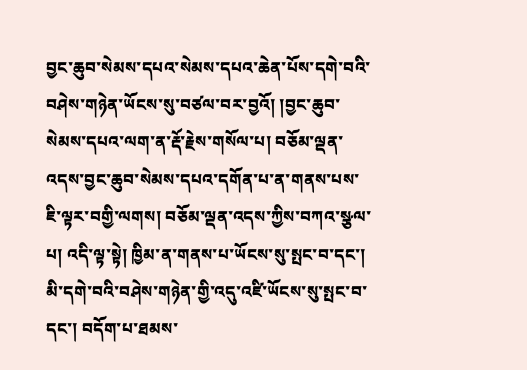བྱང་ཆུབ་སེམས་དཔའ་སེམས་དཔའ་ཆེན་པོས་དགེ་བའི་བཤེས་གཉེན་ཡོངས་སུ་བཙལ་བར་བྱའོ། །བྱང་ཆུབ་སེམས་དཔའ་ལག་ན་རྡོ་རྗེས་གསོལ་པ། བཅོམ་ལྡན་འདས་བྱང་ཆུབ་སེམས་དཔའ་དགོན་པ་ན་གནས་པས་ཇི་ལྟར་བགྱི་ལགས། བཅོམ་ལྡན་འདས་ཀྱིས་བཀའ་སྩལ་པ། འདི་ལྟ་སྟེ། ཁྱིམ་ན་གནས་པ་ཡོངས་སུ་སྤང་བ་དང་། མི་དགེ་བའི་བཤེས་གཉེན་གྱི་འདུ་འཛི་ཡོངས་སུ་སྤང་བ་དང་། བདོག་པ་ཐམས་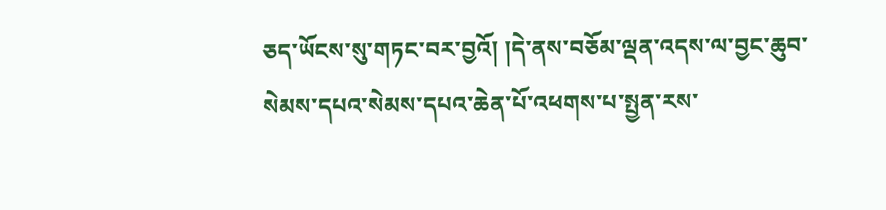ཅད་ཡོངས་སུ་གཏང་བར་བྱའོ། །དེ་ནས་བཅོམ་ལྡན་འདས་ལ་བྱང་ཆུབ་སེམས་དཔའ་སེམས་དཔའ་ཆེན་པོ་འཕགས་པ་སྤྱན་རས་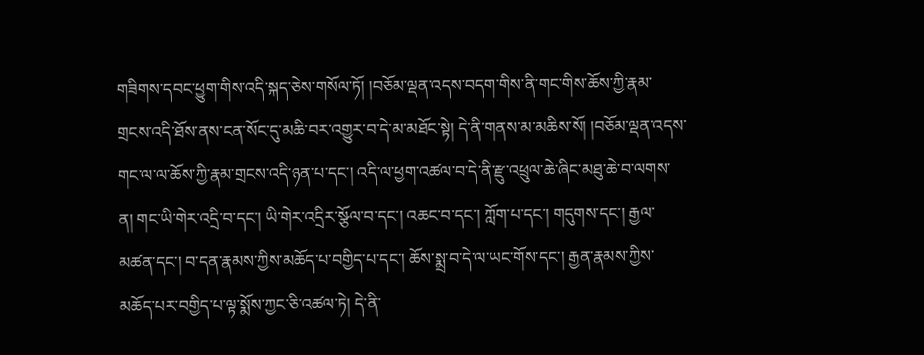གཟིགས་དབང་ཕྱུག་གིས་འདི་སྐད་ཅེས་གསོལ་ཏོ། །བཅོམ་ལྡན་འདས་བདག་གིས་ནི་གང་གིས་ཆོས་ཀྱི་རྣམ་གྲངས་འདི་ཐོས་ནས་ངན་སོང་དུ་མཆི་བར་འགྱུར་བ་དེ་མ་མཐོང་སྟེ། དེ་ནི་གནས་མ་མཆིས་སོ། །བཅོམ་ལྡན་འདས་གང་ལ་ལ་ཆོས་ཀྱི་རྣམ་གྲངས་འདི་ཉན་པ་དང་། འདི་ལ་ཕྱག་འཚལ་བ་དེ་ནི་རྫུ་འཕྲུལ་ཆེ་ཞིང་མཐུ་ཆེ་བ་ལགས་ན། གང་ཡི་གེར་འདྲི་བ་དང་། ཡི་གེར་འདྲིར་སྩོལ་བ་དང་། འཆང་བ་དང་། ཀློག་པ་དང་། གདུགས་དང་། རྒྱལ་མཚན་དང་། བ་དན་རྣམས་ཀྱིས་མཆོད་པ་བགྱིད་པ་དང་། ཆོས་སྨྲ་བ་དེ་ལ་ཡང་གོས་དང་། རྒྱན་རྣམས་ཀྱིས་མཆོད་པར་བགྱིད་པ་ལྟ་སྨོས་ཀྱང་ཅི་འཚལ་ཏེ། དེ་ནི་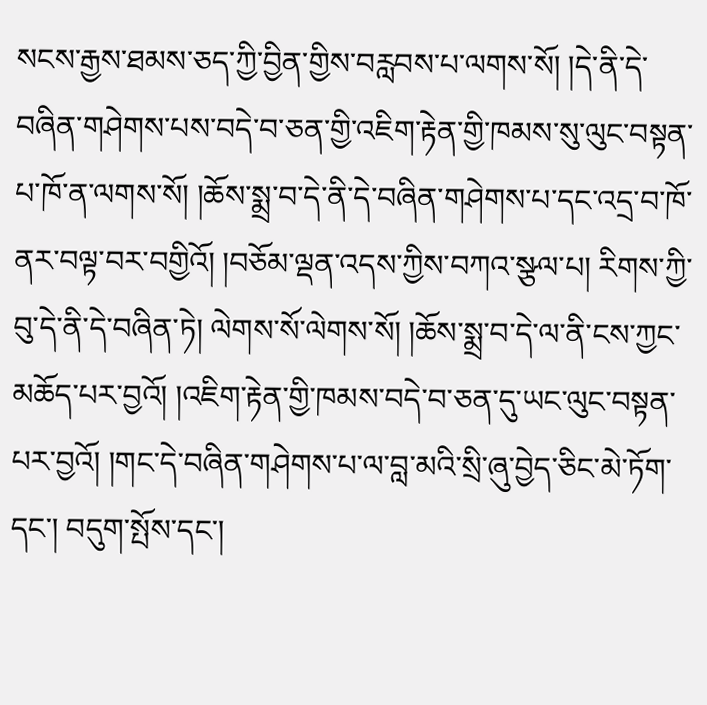སངས་རྒྱས་ཐམས་ཅད་ཀྱི་བྱིན་གྱིས་བརླབས་པ་ལགས་སོ། །དེ་ནི་དེ་བཞིན་གཤེགས་པས་བདེ་བ་ཅན་གྱི་འཇིག་རྟེན་གྱི་ཁམས་སུ་ལུང་བསྟན་པ་ཁོ་ན་ལགས་སོ། །ཆོས་སྨྲ་བ་དེ་ནི་དེ་བཞིན་གཤེགས་པ་དང་འདྲ་བ་ཁོ་ནར་བལྟ་བར་བགྱིའོ། །བཅོམ་ལྡན་འདས་ཀྱིས་བཀའ་སྩལ་པ། རིགས་ཀྱི་བུ་དེ་ནི་དེ་བཞིན་ཏེ། ལེགས་སོ་ལེགས་སོ། །ཆོས་སྨྲ་བ་དེ་ལ་ནི་ངས་ཀྱང་མཆོད་པར་བྱའོ། །འཇིག་རྟེན་གྱི་ཁམས་བདེ་བ་ཅན་དུ་ཡང་ལུང་བསྟན་པར་བྱའོ། །གང་དེ་བཞིན་གཤེགས་པ་ལ་བླ་མའི་སྲི་ཞུ་བྱེད་ཅིང་མེ་ཏོག་དང་། བདུག་སྤོས་དང་།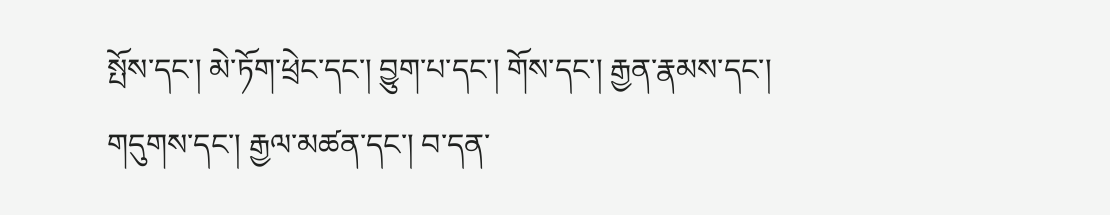སྤོས་དང་། མེ་ཏོག་ཕྲེང་དང་། བྱུག་པ་དང་། གོས་དང་། རྒྱན་རྣམས་དང་། གདུགས་དང་། རྒྱལ་མཚན་དང་། བ་དན་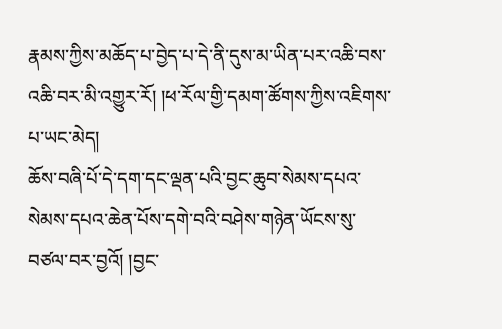རྣམས་ཀྱིས་མཆོད་པ་བྱེད་པ་དེ་ནི་དུས་མ་ཡིན་པར་འཆི་བས་འཆི་བར་མི་འགྱུར་རོ། །ཕ་རོལ་གྱི་དམག་ཚོགས་ཀྱིས་འཇིགས་པ་ཡང་མེད།
ཆོས་བཞི་པོ་དེ་དག་དང་ལྡན་པའི་བྱང་ཆུབ་སེམས་དཔའ་སེམས་དཔའ་ཆེན་པོས་དགེ་བའི་བཤེས་གཉེན་ཡོངས་སུ་བཙལ་བར་བྱའོ། །བྱང་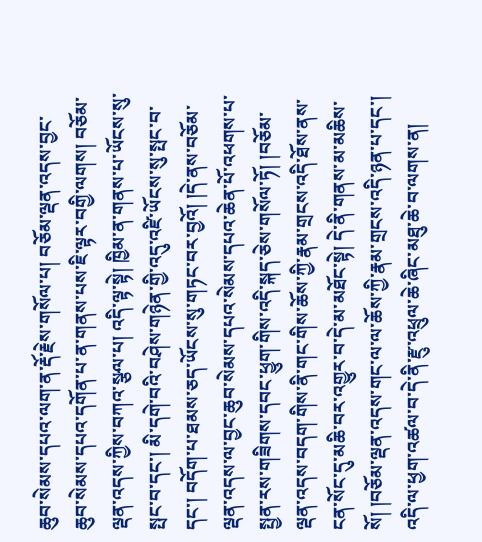ཆུབ་སེམས་དཔའ་ལག་ན་རྡོ་རྗེས་གསོལ་པ། བཅོམ་ལྡན་འདས་བྱང་ཆུབ་སེམས་དཔའ་དགོན་པ་ན་གནས་པས་ཇི་ལྟར་བགྱི་ལགས། བཅོམ་ལྡན་འདས་ཀྱིས་བཀའ་སྩལ་པ། འདི་ལྟ་སྟེ། ཁྱིམ་ན་གནས་པ་ཡོངས་སུ་སྤང་བ་དང་། མི་དགེ་བའི་བཤེས་གཉེན་གྱི་འདུ་འཛི་ཡོངས་སུ་སྤང་བ་དང་། བདོག་པ་ཐམས་ཅད་ཡོངས་སུ་གཏང་བར་བྱའོ། །དེ་ནས་བཅོམ་ལྡན་འདས་ལ་བྱང་ཆུབ་སེམས་དཔའ་སེམས་དཔའ་ཆེན་པོ་འཕགས་པ་སྤྱན་རས་གཟིགས་དབང་ཕྱུག་གིས་འདི་སྐད་ཅེས་གསོལ་ཏོ། །བཅོམ་ལྡན་འདས་བདག་གིས་ནི་གང་གིས་ཆོས་ཀྱི་རྣམ་གྲངས་འདི་ཐོས་ནས་ངན་སོང་དུ་མཆི་བར་འགྱུར་བ་དེ་མ་མཐོང་སྟེ། དེ་ནི་གནས་མ་མཆིས་སོ། །བཅོམ་ལྡན་འདས་གང་ལ་ལ་ཆོས་ཀྱི་རྣམ་གྲངས་འདི་ཉན་པ་དང་། འདི་ལ་ཕྱག་འཚལ་བ་དེ་ནི་རྫུ་འཕྲུལ་ཆེ་ཞིང་མཐུ་ཆེ་བ་ལགས་ན།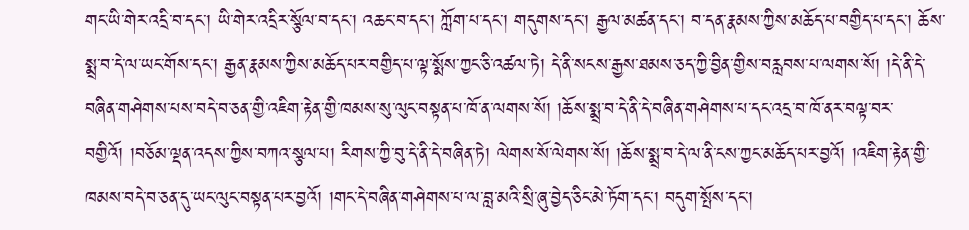གང་ཡི་གེར་འདྲི་བ་དང་། ཡི་གེར་འདྲིར་སྩོལ་བ་དང་། འཆང་བ་དང་། ཀློག་པ་དང་། གདུགས་དང་། རྒྱལ་མཚན་དང་། བ་དན་རྣམས་ཀྱིས་མཆོད་པ་བགྱིད་པ་དང་། ཆོས་སྨྲ་བ་དེ་ལ་ཡང་གོས་དང་། རྒྱན་རྣམས་ཀྱིས་མཆོད་པར་བགྱིད་པ་ལྟ་སྨོས་ཀྱང་ཅི་འཚལ་ཏེ། དེ་ནི་སངས་རྒྱས་ཐམས་ཅད་ཀྱི་བྱིན་གྱིས་བརླབས་པ་ལགས་སོ། །དེ་ནི་དེ་བཞིན་གཤེགས་པས་བདེ་བ་ཅན་གྱི་འཇིག་རྟེན་གྱི་ཁམས་སུ་ལུང་བསྟན་པ་ཁོ་ན་ལགས་སོ། །ཆོས་སྨྲ་བ་དེ་ནི་དེ་བཞིན་གཤེགས་པ་དང་འདྲ་བ་ཁོ་ནར་བལྟ་བར་བགྱིའོ། །བཅོམ་ལྡན་འདས་ཀྱིས་བཀའ་སྩལ་པ། རིགས་ཀྱི་བུ་དེ་ནི་དེ་བཞིན་ཏེ། ལེགས་སོ་ལེགས་སོ། །ཆོས་སྨྲ་བ་དེ་ལ་ནི་ངས་ཀྱང་མཆོད་པར་བྱའོ། །འཇིག་རྟེན་གྱི་ཁམས་བདེ་བ་ཅན་དུ་ཡང་ལུང་བསྟན་པར་བྱའོ། །གང་དེ་བཞིན་གཤེགས་པ་ལ་བླ་མའི་སྲི་ཞུ་བྱེད་ཅིང་མེ་ཏོག་དང་། བདུག་སྤོས་དང་།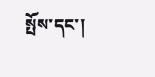སྤོས་དང་།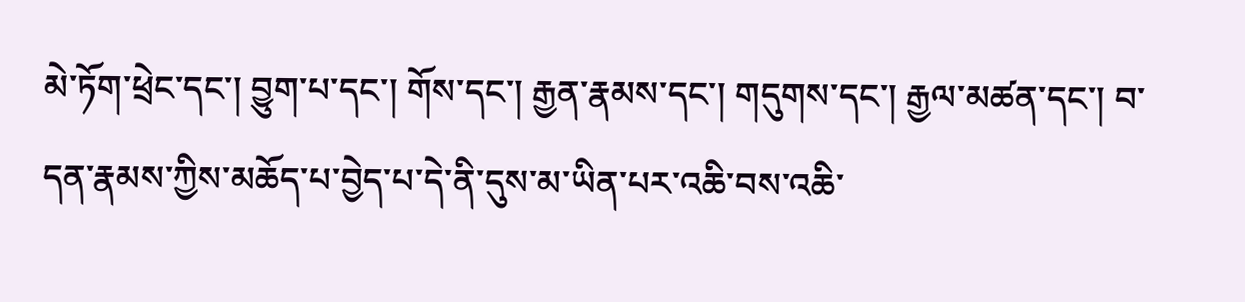མེ་ཏོག་ཕྲེང་དང་། བྱུག་པ་དང་། གོས་དང་། རྒྱན་རྣམས་དང་། གདུགས་དང་། རྒྱལ་མཚན་དང་། བ་དན་རྣམས་ཀྱིས་མཆོད་པ་བྱེད་པ་དེ་ནི་དུས་མ་ཡིན་པར་འཆི་བས་འཆི་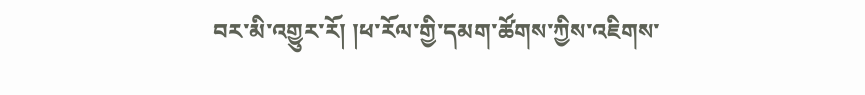བར་མི་འགྱུར་རོ། །ཕ་རོལ་གྱི་དམག་ཚོགས་ཀྱིས་འཇིགས་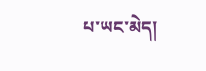པ་ཡང་མེད།